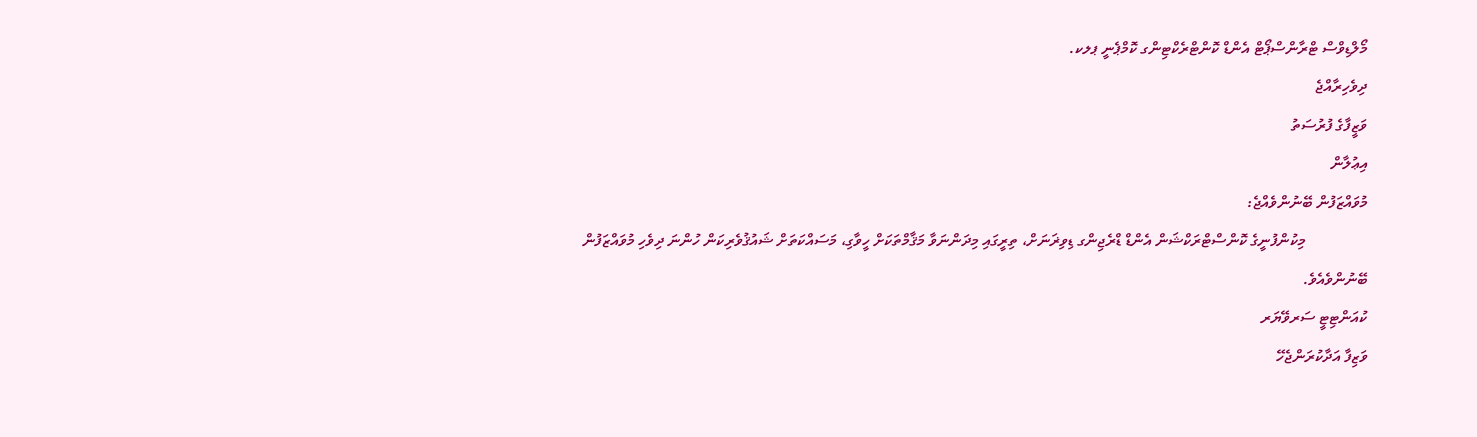މޯލްޑިވްސް ޓްރާންސްޕޯޓް އެންޑް ކޮންޓްރެކްޓިންގ ކޮމްޕެނީ ޕލކ.
ދިވެހިރާއްޖެ
ވަޒީފާގެ ފުރުސަތު
އިޢުލާން
މުވައްޒަފުން ބޭނުންވެއްޖެ:
                މިކުންފުނީގެ ކޮންސްޓްރަކްޝަން އެންޑް ޑްރެޖިންގ ޑިވިޜަނަށް، ތިރީގައި މިދަންނަވާ މަޤާމްތަކަށް ހީވާގި، މަސައްކަތަށް ޝައުޤުވެރިކަން ހުންނަ ދިވެހި މުވައްޒަފުން ބޭނުންވެއެވެ.
ކުއަންޓިޓީ ސަރވޭޔަރ
ވަޒިފާ އަދާކުރަންޖެހޭ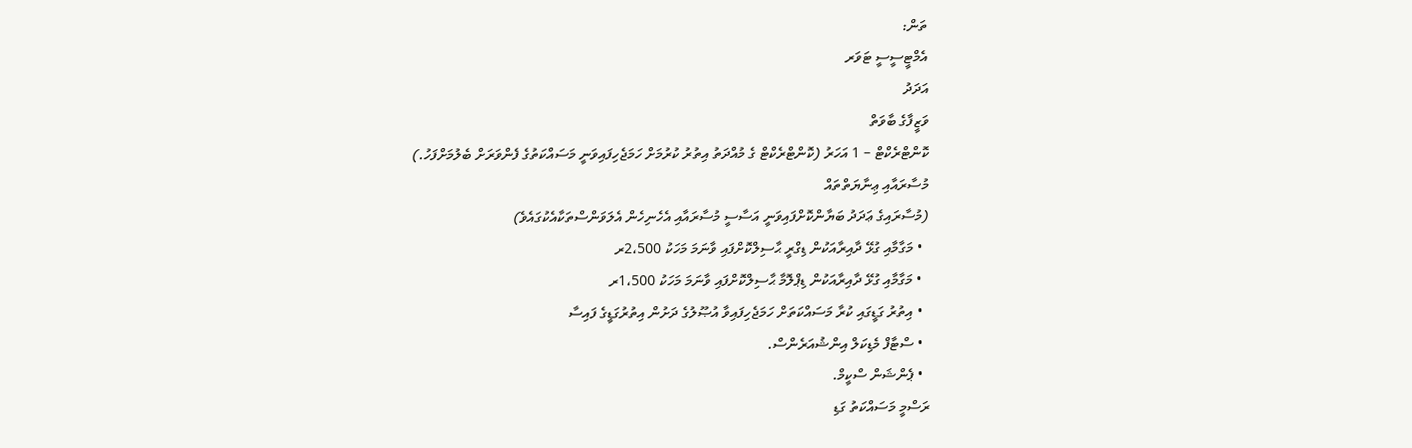ތަން:
އެމްޓީސީސީ ޓަވަރ
އަދަދު
ވަޒީފާގެ ބާވަތް
ކޮންޓްރެކްޓް – 1 އަހަރު (ކޮންޓްރެކްޓް ގެ މުއްދަތު އިތުރު ކުރުމަށް ހަމަޖެހިފައިވަނީ މަސައްކަތުގެ ފެންވަރަށް ބެލުމަށްފަހު.)
މުސާރައާއި ޢިނާޔަތްތައް
(މުސާރައިގެ ޢަދަދު ބަޔާންކޮށްފައިވަނީ އަސާސީ މުސާރައާއި އެހެނިހެން އެލަވަންސްތަކާއެކުގައެވެ)
  • މަގާމާއި ގުޅޭ ދާއިރާއަކުން ޑިގްރީ ޙާސިލްކޮށްފައި ވާނަމަ މަހަކު 2،500ރ
  • މަގާމާއި ގުޅޭ ދާއިރާއަކުން ޑިޕްލޮމާ ޙާސިލްކޮށްފައި ވާނަމަ މަހަކު 1،500ރ
  • އިތުރު ގަޑީގައި ކުރާ މަސައްކަތަށް ހަމަޖެހިފައިވާ އުޞޫލުގެ ދަށުން އިތުރުގަޑީގެ ފައިސާ
  • ސްޓާފް މެޑިކަލް އިންޝުއަރެންސް.
  • ޕެންޝަން ސްކީމް.
ރަސްމީ މަސައްކަތު ގަޑި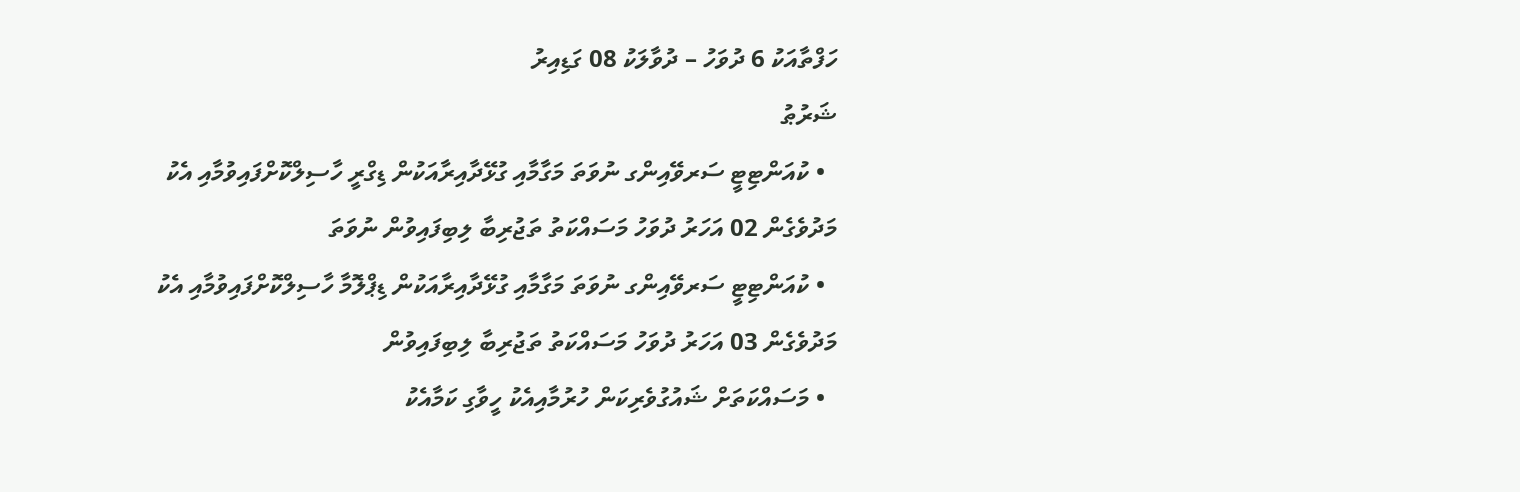ހަފްތާއަކު 6 ދުވަހު – ދުވާލަކު 08 ގަޑިއިރު
ޝަރުޠު
  • ކުއަންޓިޓީ ސަރވޭއިންގ ނުވަތަ މަގާމާއި ގުޅޭދާއިރާއަކުން ޑިގްރީ ހާސިލްކޮށްފައިވުމާއި އެކު  މަދުވެގެން 02 އަހަރު ދުވަހު މަސައްކަތު ތަޖުރިބާ ލިބިފައިވުން ނުވަތަ
  • ކުއަންޓިޓީ ސަރވޭއިންގ ނުވަތަ މަގާމާއި ގުޅޭދާއިރާއަކުން ޑިޕްލޮމާ ހާސިލްކޮށްފައިވުމާއި އެކު  މަދުވެގެން 03 އަހަރު ދުވަހު މަސައްކަތު ތަޖުރިބާ ލިބިފައިވުން
  • މަސައްކަތަށް ޝައުގުވެރިކަން ހުރުމާއިއެކު ހީވާގި ކަމާއެކު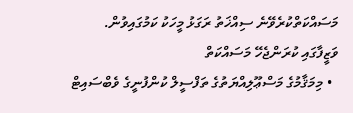މަސައްކަތްކުރެވޭނެ ސިއްޚަތު ރަގަޅު މީހަކު ކަމުގައިވުން.
ވަޒީފާގައި ކުރަންޖެހޭ މަސައްކަތް
  • މިމަޤާމުގެ މަސްޢޫލިއްޔަތުގެ ތަފްސީލް ކުންފުނީގެ ވެބްސައިޓް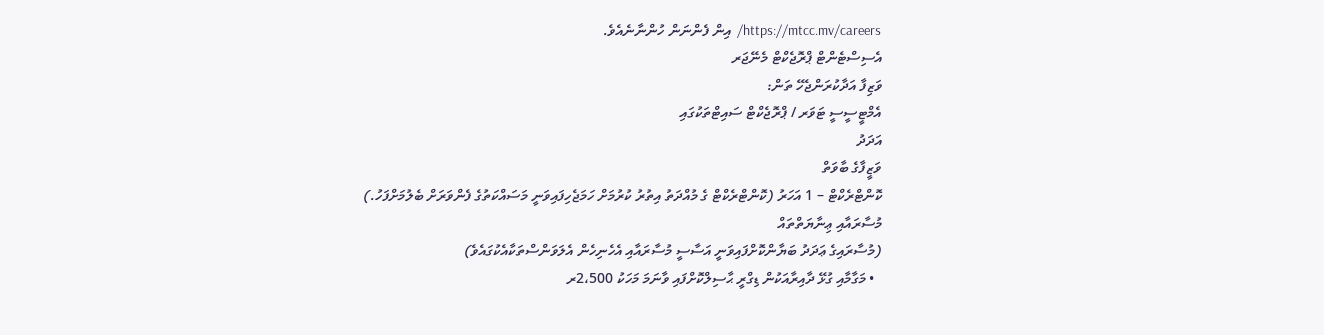https://mtcc.mv/careers/  އިން ފެންނަން ހުންނާނެއެވެ.
އެސިސްޓެންޓް ޕްރޮޖެކްޓް މެނޭޖަރ
ވަޒިފާ އަދާކުރަންޖެހޭ ތަން:
އެމްޓީސީސީ ޓަވަރ / ޕްރޮޖެކްޓް ސައިޓްތަކުގައި
އަދަދު
ވަޒީފާގެ ބާވަތް
ކޮންޓްރެކްޓް – 1 އަހަރު (ކޮންޓްރެކްޓް ގެ މުއްދަތު އިތުރު ކުރުމަށް ހަމަޖެހިފައިވަނީ މަސައްކަތުގެ ފެންވަރަށް ބެލުމަށްފަހު.)
މުސާރައާއި ޢިނާޔަތްތައް
(މުސާރައިގެ ޢަދަދު ބަޔާންކޮށްފައިވަނީ އަސާސީ މުސާރައާއި އެހެނިހެން އެލަވަންސްތަކާއެކުގައެވެ)
  • މަގާމާއި ގުޅޭ ދާއިރާއަކުން ޑިގްރީ ޙާސިލްކޮށްފައި ވާނަމަ މަހަކު 2،500ރ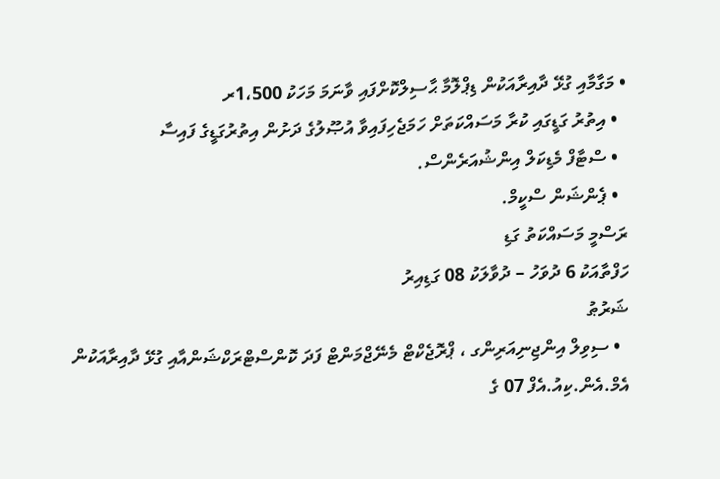• މަގާމާއި ގުޅޭ ދާއިރާއަކުން ޑިޕްލޮމާ ޙާސިލްކޮށްފައި ވާނަމަ މަހަކު 1،500ރ
  • އިތުރު ގަޑީގައި ކުރާ މަސައްކަތަށް ހަމަޖެހިފައިވާ އުޞޫލުގެ ދަށުން އިތުރުގަޑީގެ ފައިސާ
  • ސްޓާފް މެޑިކަލް އިންޝުއަރެންސް.
  • ޕެންޝަން ސްކީމް.
ރަސްމީ މަސައްކަތު ގަޑި
ހަފްތާއަކު 6 ދުވަހު – ދުވާލަކު 08 ގަޑިއިރު
ޝަރުޠު
  • ސިވިލް އިންޖިނިއަރިންގ ، ޕްރޮޖެކްޓް މެނޭޖްމަންޓް ފަދަ ކޮންސްޓްރަކްޝަންއާއި ގުޅޭ ދާއިރާއަކުން އެމް.އެން.ކިއު.އެފް 07 ގެ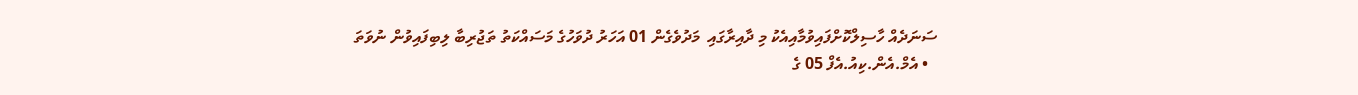ސަނަދެއް ހާސިލްކޮށްފައިވުމާއިއެކު މި ދާއިރާގައި  މަދުވެގެން 01 އަހަރު ދުވަހުގެ މަސައްކަތު ތަޖުރިބާ ލިބިފައިވުން ނުވަތަ
  • އެމް.އެން.ކިއު.އެފް 05 ގެ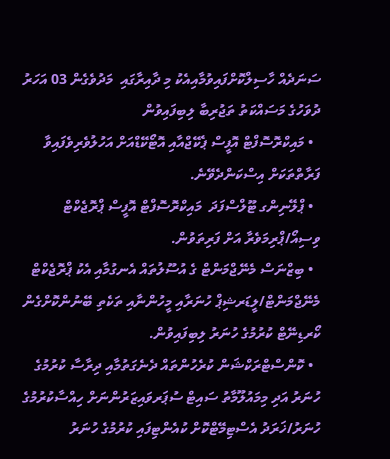ސަނަދެއް ހާސިލްކޮށްފައިވުމާއިއެކު މި ދާއިރާގައި  މަދުވެގެން 03 އަހަރު ދުވަހުގެ މަސައްކަތު ތަޖުރިބާ ލިބިފައިވުން
  • މައިކްރޮސޮފްޓް އޮފީސް ޕެކޭޖްއާއި އޮޓޯކޭޑްއަށް އަހުލުވެރިވެފައިވާ ފަރާތްތަކަށް އިސްކަންދެވޭނެ.
  • ޕްލޭނިންގ ޓޫލްސްފަދަ  މައިކްރޮސޮފްޓް އޮފީސް ޕްރޮޖެކްޓް ވިސިއޯ/ޕްރިމަވެރާ އަށް ފަރިތަވުން.
  • ބިޒްނަސް މެނޭޖްމަންޓް ގެ އުސޫލުތައް އެނގުމާއި އެކު ޕްރޮޖެކްޓް މެނޭޖްމަންޓް/ލީޑަރޝިޕް ހުނަރާއި މީހުންނާއި ތަކެތި ބޭނުންކޮށްގެން ކޯރޑިނޭޓް ކުރުމުގެ ހުނަރު ލިބިފައިވުން.
  • ކޮންސްޓްރަކްޝަން ކުރެހުންތައް ދެނެގަތުމާއި ދިރާސާ ކުރުމުގެ ހުނަރު އަދި މިމައުލޫމާތު ސައިޓް ސުޕަރވައިޒަރުންނަށް ހިއްސާކުރުމުގެ ހުނަރު/ޚަރަދު އެސްޓިމޭޓްކޮށް ކުއެންޓިފައި ކުރުމުގެ ހުނަރު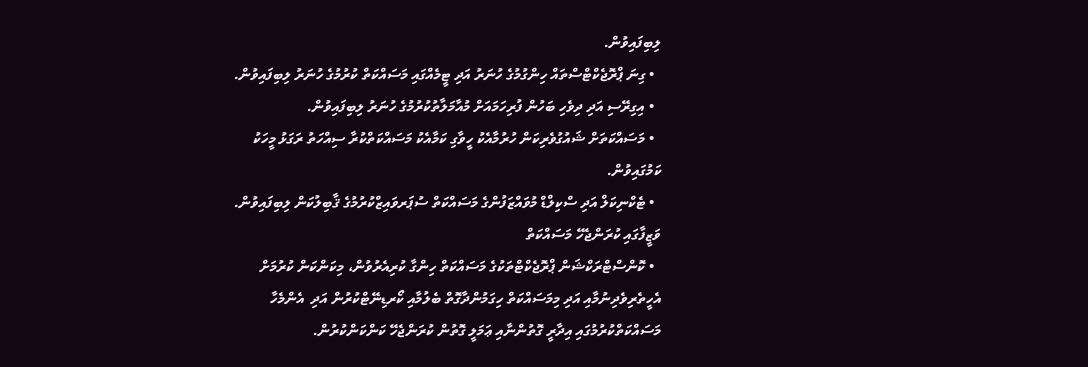ލިބިފައިވުން.
  • ގިނަ ޕްރޮޖެކްޓްސްތައް ހިންގުމުގެ ހުނަރު އަދި ޓީމެއްގައި މަސައްކަތް ކުރުމުގެ ހުނަރު ލިބިފައިވުން.
  • އިގިރޭސި އަދި ދިވެހި ބަހުން ފުރިހަމައަށް މުއާމަލާތުކުރުމުގެ ހުނަރު ލިބިފައިވުން.
  • މަސައްކަތަށް ޝައުގުވެރިކަން ހުރުމާއެކު ހީވާގި ކަމާއެކު މަސައްކަތްކުރާ ސިއްހަތު ރަގަޅު މީހަކު ކަމުގައިވުން.
  • ޓެކްނިކަލް އަދި ސްކިލްޑް މުވައްޒަފުންގެ މަސައްކަތް ސުޕަރވައިޒްކުރުމުގެ ޤާބިލުކަން ލިބިފައިވުން.
ވަޒީފާގައި ކުރަންޖެހޭ މަސައްކަތް
  • ކޮންސްޓްރަކްޝަން ޕްރޮޖެކްޓްތަކުގެ މަސައްކަތް ހިންގާ ކުރިއެރުވުން، މިކަންކަން ކުރުމަށް އެހީތެރިވެދިނުމާއި އަދި މިމަސައްކަތް ހިގަމުންދާގޮތް ބެލުމާއި ކޯރޑިނޭޓްކުރުން އަދި  އެންމެހާ މަސައްކަތްކުރުމުގައި އިދާރީ ގޮތުންނާއި ޢަމަލީ ގޮތުން ކުރަންޖެހޭ ކަންކަންކުރުން.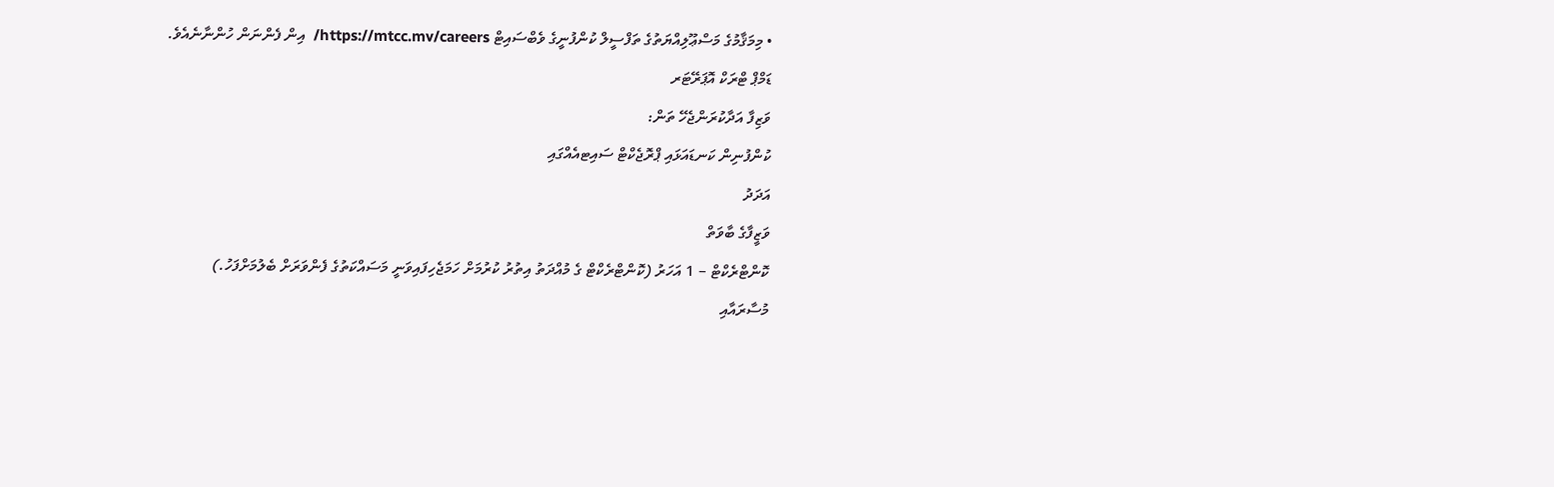• މިމަޤާމުގެ މަސްޢޫލިއްޔަތުގެ ތަފްސީލް ކުންފުނީގެ ވެބްސައިޓް https://mtcc.mv/careers/  އިން ފެންނަން ހުންނާނެއެވެ.
ޑަމްޕް ޓްރަކް އޮޕަރޭޓަރ
ވަޒިފާ އަދާކުރަންޖެހޭ ތަން:
ކުންފުނިން ކަނޑައަޅައި ޕްރޮޖެކްޓް ސައިޓއެއްގައި
އަދަދު
ވަޒީފާގެ ބާވަތް
ކޮންޓްރެކްޓް – 1 އަހަރު (ކޮންޓްރެކްޓް ގެ މުއްދަތު އިތުރު ކުރުމަށް ހަމަޖެހިފައިވަނީ މަސައްކަތުގެ ފެންވަރަށް ބެލުމަށްފަހު.)
މުސާރައާއި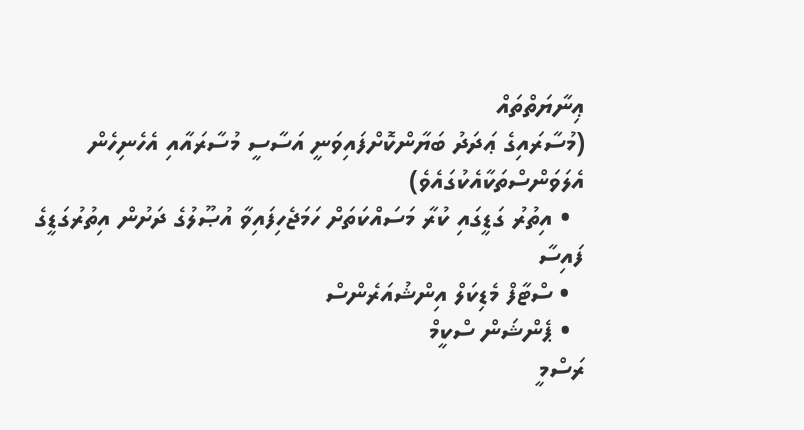ޢިނާޔަތްތައް
(މުސާރައިގެ ޢަދަދު ބަޔާންކޮށްފައިވަނީ އަސާސީ މުސާރައާއި އެހެނިހެން އެލަވަންސްތަކާއެކުގައެވެ)
  • އިތުރު ގަޑީގައި ކުރާ މަސައްކަތަށް ހަމަޖެހިފައިވާ އުޞޫލުގެ ދަށުން އިތުރުގަޑީގެ ފައިސާ
  • ސްޓާފް މެޑިކަލް އިންޝުއަރެންސް
  • ޕެންޝަން ސްކީމް
ރަސްމީ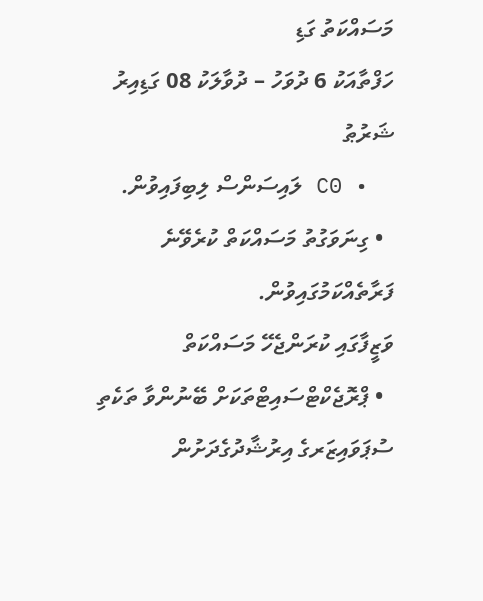މަސައްކަތު ގަޑި
ހަފްތާއަކު 6 ދުވަހު – ދުވާލަކު 08 ގަޑިއިރު
ޝަރުޠު
  • C0 ލައިސަންސް ލިބިފައިވުން.
  • ގިނަވަގުތު މަސައްކަތް ކުރެވޭނެ ފަރާތެއްކަމުގައިވުން.
ވަޒީފާގައި ކުރަންޖެހޭ މަސައްކަތް
  • ޕްރޮޖެކްޓްސައިޓްތަކަށް ބޭނުންވާ ތަކެތި ސުޕަވައިޒަރގެ އިރުޝާދުގެދަށުން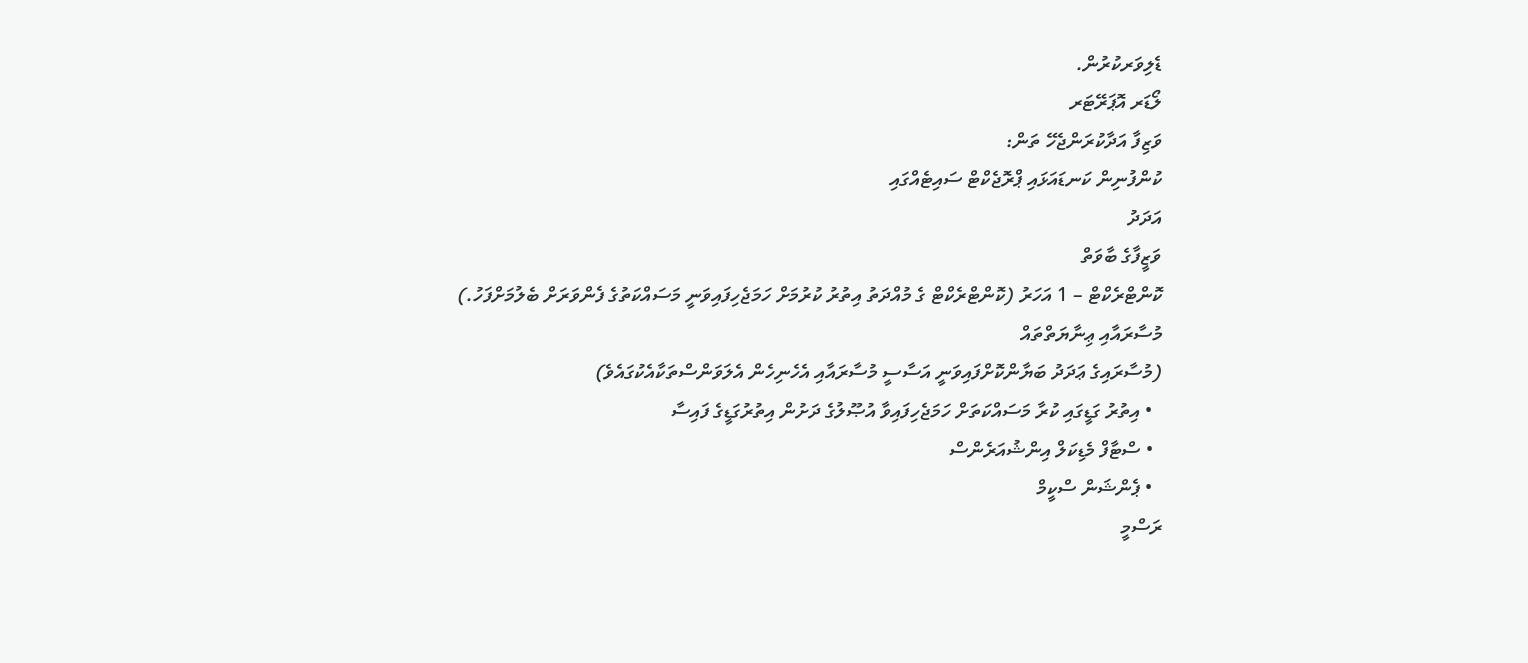ޑެލިވަރކުރުން.
ލޯޑަރ އޮޕަރޭޓަރ
ވަޒިފާ އަދާކުރަންޖެހޭ ތަން:
ކުންފުނިން ކަނޑައަޅައި ޕްރޮޖެކްޓް ސައިޓެއްގައި
އަދަދު
ވަޒީފާގެ ބާވަތް
ކޮންޓްރެކްޓް – 1 އަހަރު (ކޮންޓްރެކްޓް ގެ މުއްދަތު އިތުރު ކުރުމަށް ހަމަޖެހިފައިވަނީ މަސައްކަތުގެ ފެންވަރަށް ބެލުމަށްފަހު.)
މުސާރައާއި ޢިނާޔަތްތައް
(މުސާރައިގެ ޢަދަދު ބަޔާންކޮށްފައިވަނީ އަސާސީ މުސާރައާއި އެހެނިހެން އެލަވަންސްތަކާއެކުގައެވެ)
  • އިތުރު ގަޑީގައި ކުރާ މަސައްކަތަށް ހަމަޖެހިފައިވާ އުޞޫލުގެ ދަށުން އިތުރުގަޑީގެ ފައިސާ
  • ސްޓާފް މެޑިކަލް އިންޝުއަރެންސް
  • ޕެންޝަން ސްކީމް
ރަސްމީ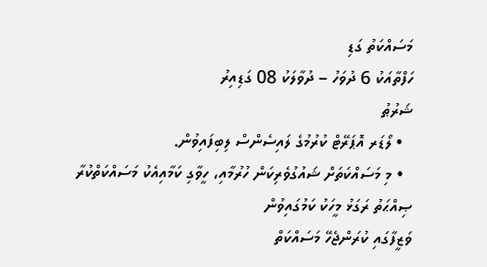މަސައްކަތު ގަޑި
ހަފްތާއަކު 6 ދުވަހު – ދުވާލަކު 08 ގަޑިއިރު
ޝަރުޠު
  • ލޯޑަރ އޮޕަރޭޓް ކުރުމުގެ ލައިސެންސް ލިބިފައިވުން.
  • މި މަސައްކަތަށް ޝައުގުވެރިކަން ހުރުމާއި، ހީވާގި ކަމާއިއެކު މަސައްކަތްކުރާ ޞިއްޙަތު ރަގަޅު މީހަކު ކަމުގައިވުން
ވަޒީފާގައި ކުރަންޖެހޭ މަސައްކަތް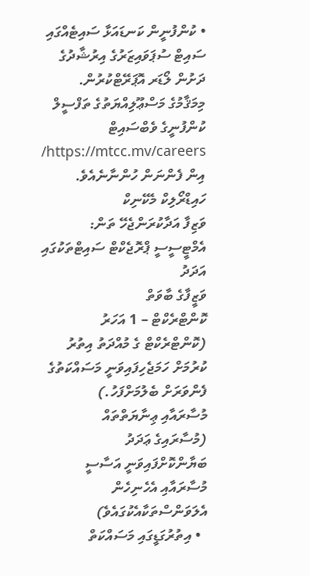• ކުންފުނީން ކަނޑައަޅާ ސައިޓެއްގައި ސައިޓް ސުޕަވައިޒަރުގެ އިރުޝާދުގެ ދަށުން ލޯޑަރ އޮޕަރޭޓްކުރުން. މިމަޤާމުގެ މަސްޢޫލިއްޔަތުގެ ތަފްސީލް ކުންފުނީގެ ވެބްސައިޓް https://mtcc.mv/careers/  އިން ފެންނަން ހުންނާނެއެވެ.
ހައިޑްރޯލިކް މެކޭނިކް
ވަޒިފާ އަދާކުރަންޖެހޭ ތަން:
އެމްޓީސީސީ ޕްރޮޖެކްޓް ސައިޓްތަކުގައި
އަދަދު
ވަޒީފާގެ ބާވަތް
ކޮންޓްރެކްޓް – 1 އަހަރު (ކޮންޓްރެކްޓް ގެ މުއްދަތު އިތުރު ކުރުމަށް ހަމަޖެހިފައިވަނީ މަސައްކަތުގެ ފެންވަރަށް ބެލުމަށްފަހު.)
މުސާރައާއި ޢިނާޔަތްތައް
(މުސާރައިގެ ޢަދަދު ބަޔާންކޮށްފައިވަނީ އަސާސީ މުސާރައާއި އެހެނިހެން އެލަވަންސްތަކާއެކުގައެވެ)
  • އިތުރުގަޑީގައި މަސައްކަތް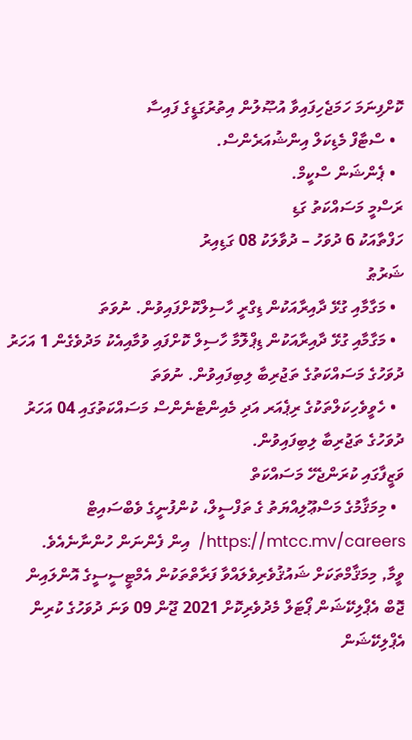ކޮށްފިނަމަ ހަމަޖެހިފައިވާ އުޞޫލުން އިތުރުގަޑީގެ ފައިސާ
  • ސްޓާފް މެޑިކަލް އިންޝުއަރެންސް.
  • ޕެންޝަން ސްކީމް.
ރަސްމީ މަސައްކަތު ގަޑި
ހަފްތާއަކު 6 ދުވަހު – ދުވާލަކު 08 ގަޑިއިރު
ޝަރުޠު
  • މަގާމާއި ގުޅޭ ދާއިރާއަކުން ޑިގްރީ ހާސިލްކޮށްފައިވުން. ނުވަތަ
  • މަގާމާއި ގުޅޭ ދާއިރާއަކުން ޑިޕްލޮމާ ހާސިލް ކޮށްފައި ވުމާއިއެކު މަދުވެގެން 1 އަހަރު ދުވަހުގެ މަސައްކަތުގެ ތަޖުރިބާ ލިބިފައިވުން. ނުވަތަ
  • ހެވީވެހިކަލްތަކުގެ ރިޕެއަރ އަދި މެއިންޓެނެންސް މަސައްކަތުގައި 04 އަހަރު ދުވަހުގެ ތަޖުރިބާ ލިބިފައިވުން.
ވަޒީފާގައި ކުރަންޖެހޭ މަސައްކަތް
  • މިމަޤާމުގެ މަސްޢޫލިއްޔަތު ގެ ތަފްސީލް، ކުންފުނީގެ ވެބްސައިޓް https://mtcc.mv/careers/  އިން ފެންނަން ހުންނާނެއެވެ.
ވީމާ, މިމަޤާމްތަކަށް ޝައުޤުވެރިވެލައްވާ ފަރާތްތަކުން އެމްޓީސީސީގެ އޮންލައިން ޖޮބް އެޕްލިކޭޝަން ޕޯޓަލް މެދުވެރިކޮށް 2021 ޖޫން 09 ވަނަ ދުވަހުގެ ކުރިން އެޕްލިކޭޝަން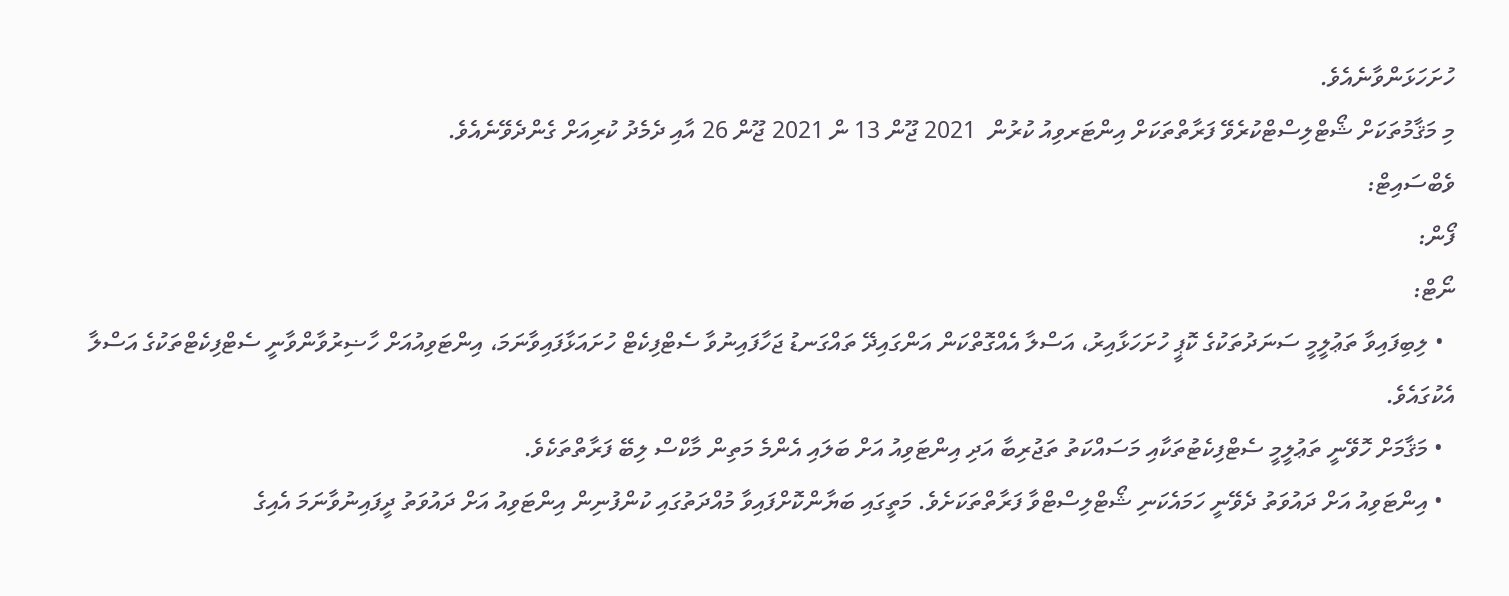ހުށަހަޅަންވާނެއެވެ.
މި މަޤާމުތަކަށް ޝޯޓްލިސްޓްކުރެވޭ ފަރާތްތަކަށް އިންޓަރވިއު ކުރުން  2021 ޖޫން 13 ން 2021 ޖޫން 26 އާއި ދެމެދު ކުރިއަށް ގެންދެވޭނެއެވެ.
ވެބްސައިޓް:
ފޯން:
ނޯޓް:
  • ލިބިފައިވާ ތަޢުލީމީ ސަނަދުތަކުގެ ކޮޕީ ހުށަހަޅާއިރު، އަސްލާ އެއްގޮތްކަން އަންގައިދޭ ތައްގަނޑު ޖަހާފައިނުވާ ސެޓްފިކެޓް ހުށައަޅާފައިވާނަމަ، އިންޓަވިއުއަށް ހާޟިރުވާންވާނީ ސެޓްފިކެޓްތަކުގެ އަސްލާ އެކުގައެވެ.
  • މަޤާމަށް ހޮވޭނީ ތަޢުލީމީ ސެޓްފިކެޓުތަކާއި މަސައްކަތު ތަޖުރިބާ އަދި އިންޓަވިއު އަށް ބަލައި އެންމެ މަތިން މާކްސް ލިބޭ ފަރާތްތަކެވެ.
  • އިންޓަވިއު އަށް ދައުވަތު ދެވޭނީ ހަމައެކަނި ޝޯޓްލިސްޓްވާ ފަރާތްތަކަށެވެ. މަތީގައި ބަޔާންކޮށްފައިވާ މުއްދަތުގައި ކުންފުނިން އިންޓަވިއު އަށް ދައުވަތު ދީފައިނުވާނަމަ އެއިގެ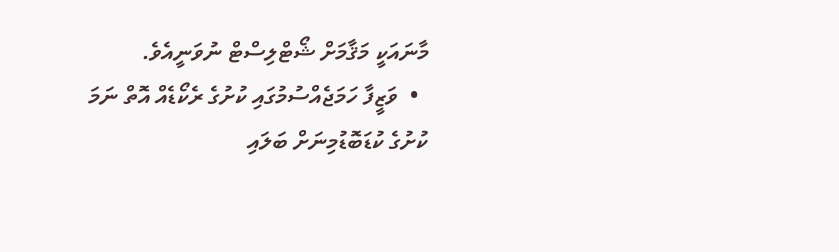މާނައަކީ މަޤާމަށް ޝޯޓްލިސްޓް ނުވަނީއެވެ.
  •  ވަޒީފާ ހަމަޖެއްސުމުގައި ކުށުގެ ރެކޯޑެއް އޮތް ނަމަ ކުށުގެ ކުޑަބޮޑުމިނަށް ބަލައި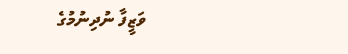ވަޒީފާ ނުދިނުމުގެ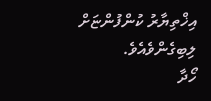އިޚްތިޔާރު ކުންފުންޏަށް ލިބިގެންވެއެވެ.
ހޯދާ